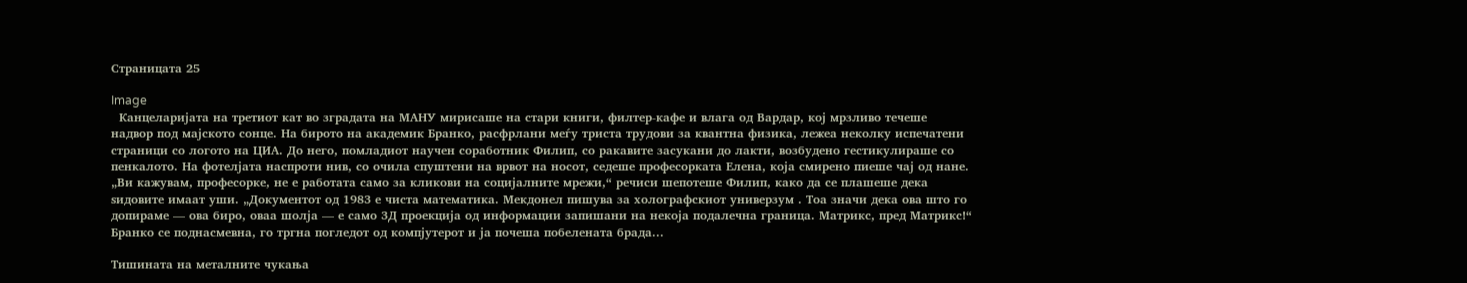Страницата 25

Image
  Канцеларијата на третиот кат во зградата на МАНУ мирисаше на стари книги, филтер-кафе и влага од Вардар, кој мрзливо течеше надвор под мајското сонце. На бирото на академик Бранко, расфрлани меѓу триста трудови за квантна физика, лежеа неколку испечатени страници со логото на ЦИА. До него, помладиот научен соработник Филип, со ракавите засукани до лакти, возбудено гестикулираше со пенкалото. На фотелјата наспроти нив, со очила спуштени на врвот на носот, седеше професорката Елена, која смирено пиеше чај од нане. „Ви кажувам, професорке, не е работата само за кликови на социјалните мрежи,“ речиси шепотеше Филип, како да се плашеше дека ѕидовите имаат уши. „Документот од 1983 е чиста математика. Мекдонел пишува за холографскиот универзум . Тоа значи дека ова што го допираме — ова биро, оваа шолја — е само 3Д проекција од информации запишани на некоја подалечна граница. Матрикс, пред Матрикс!“ Бранко се поднасмевна, го тргна погледот од компјутерот и ја почеша побелената брада...

Тишината на металните чукања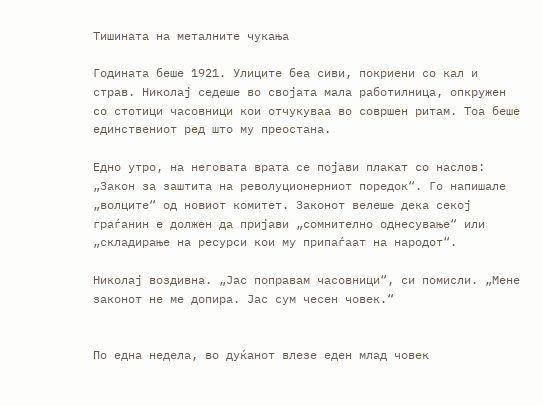Тишината на металните чукања

Годината беше 1921. Улиците беа сиви, покриени со кал и страв. Николај седеше во својата мала работилница, опкружен со стотици часовници кои отчукуваа во совршен ритам. Тоа беше единствениот ред што му преостана.

Едно утро, на неговата врата се појави плакат со наслов: „Закон за заштита на револуционерниот поредок“. Го напишале „волците“ од новиот комитет. Законот велеше дека секој граѓанин е должен да пријави „сомнително однесување“ или „складирање на ресурси кои му припаѓаат на народот“.

Николај воздивна. „Јас поправам часовници“, си помисли. „Мене законот не ме допира. Јас сум чесен човек.“


По една недела, во дуќанот влезе еден млад човек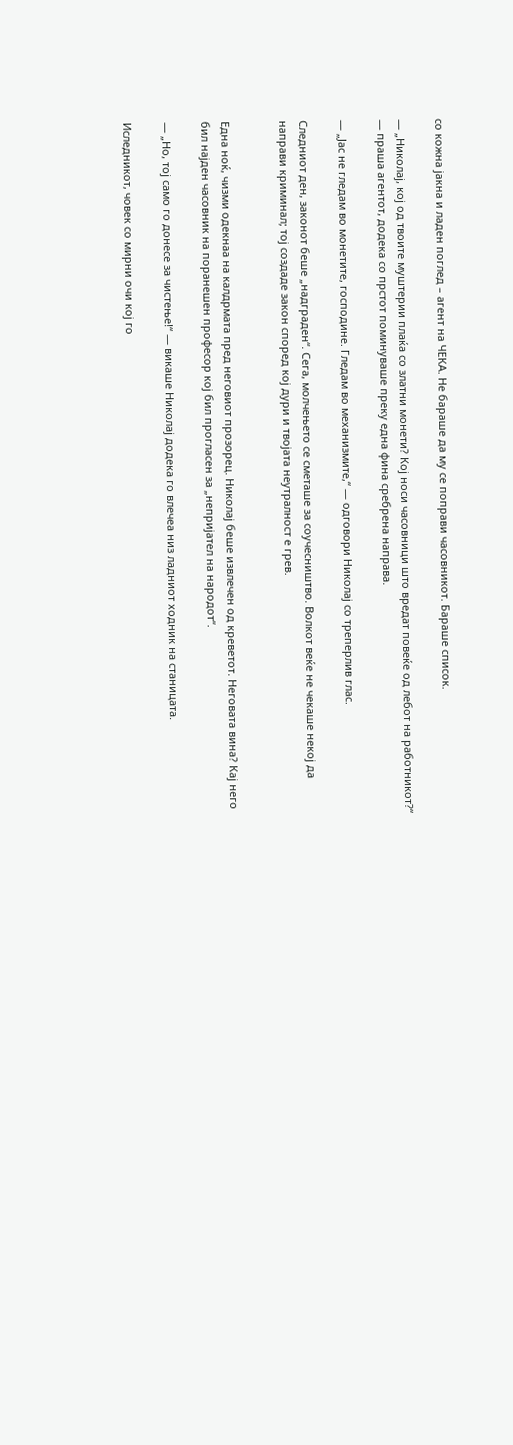со кожна јакна и ладен поглед – агент на ЧЕКА. Не бараше да му се поправи часовникот. Бараше список.

— „Николај, кој од твоите муштерии плаќа со златни монети? Кој носи часовници што вредат повеќе од лебот на работникот?“ — праша агентот, додека со прстот поминуваше преку една фина сребрена направа.

— „Јас не гледам во монетите, господине. Гледам во механизмите,“ — одговори Николај со треперлив глас.

Следниот ден, законот беше „надграден“. Сега, молчењето се сметаше за соучесништво. Волкот веќе не чекаше некој да направи криминал; тој создаде закон според кој дури и твојата неутралност е грев.


Една ноќ, чизми одекнаа на калдрмата пред неговиот прозорец. Николај беше извлечен од креветот. Неговата вина? Кај него бил најден часовник на поранешен професор кој бил прогласен за „непријател на народот“.

— „Но, тој само го донесе за чистење!“ — викаше Николај додека го влечеа низ ладниот ходник на станицата.

Иследникот, човек со мирни очи кој го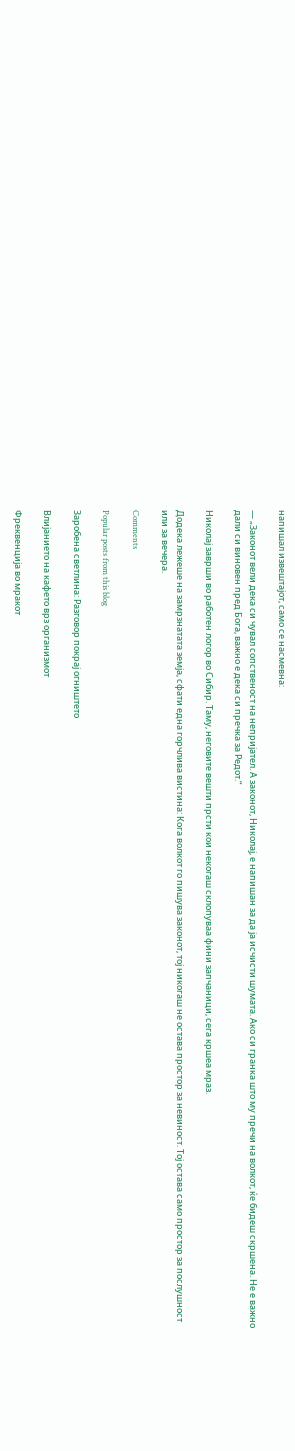напишал извештајот, само се насмевна:

— „Законот вели дека си чувал сопственост на непријател. А законот, Николај, е напишан за да ја исчисти шумата. Ако си гранка што му пречи на волкот, ќе бидеш скршена. Не е важно дали си виновен пред Бога, важно е дека си пречка за Редот.“

Николај заврши во работен логор во Сибир. Таму, неговите вешти прсти кои некогаш склопуваа фини запчаници, сега кршеа мраз.

Додека лежеше на замрзнатата земја, сфати една горчлива вистина: Кога волкот го пишува законот, тој никогаш не остава простор за невиност. Тој остава само простор за послушност или за вечера.

Comments

Popular posts from this blog

Заробена светлина: Разговор покрај огништето

Влијанието на кафето врз организмот

Фреквенција во мракот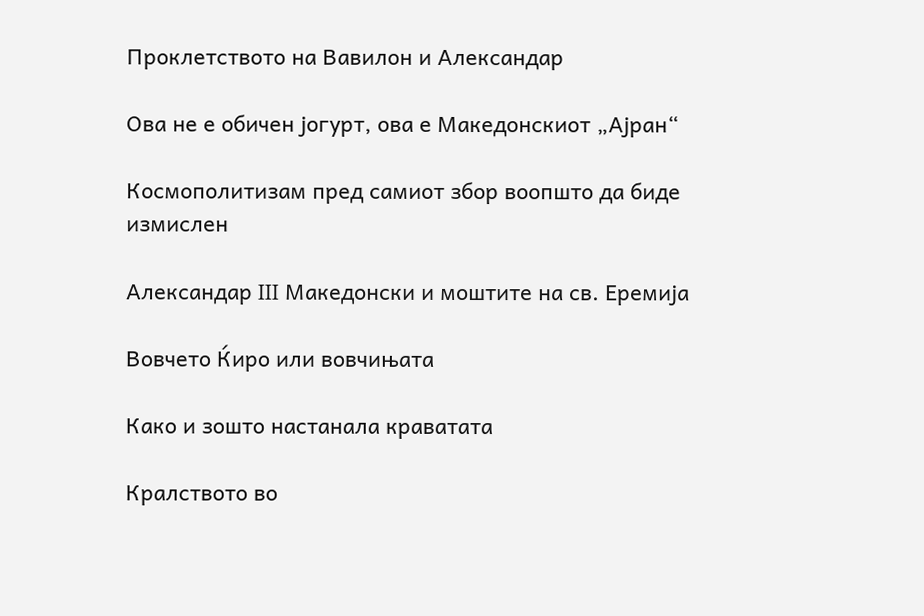Проклетството на Вавилон и Александар

Ова не е обичен јогурт, ова е Македонскиот „Ајран“

Космополитизам пред самиот збор воопшто да биде измислен

Александар III Македонски и моштите на св. Еремија

Вовчето Ќиро или вовчињата

Како и зошто настанала краватата

Кралството во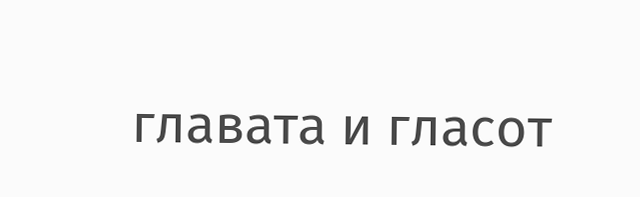главата и гласот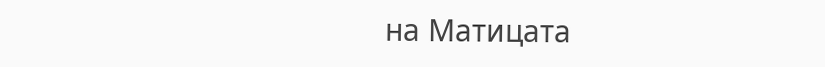на Матицата